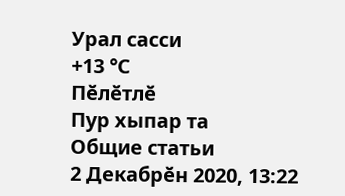Урал сасси
+13 °С
Пӗлӗтлӗ
Пур хыпар та
Общие статьи
2 Декабрӗн 2020, 13:22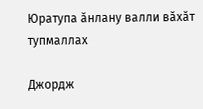Юратупа ăнлану валли вăхăт тупмаллах

Джордж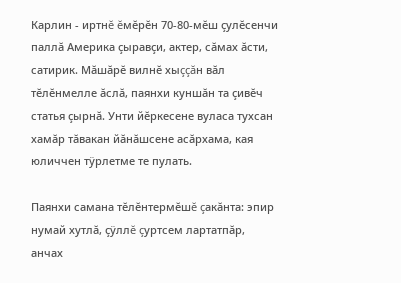Карлин - иртнĕ ĕмĕрĕн 70-80-мĕш çулĕсенчи паллă Америка çыравçи, актер, сăмах ăсти, сатирик. Мăшăрĕ вилнĕ хыççăн вăл тĕлĕнмелле ăслă, паянхи куншăн та çивĕч статья çырнă. Унти йĕркесене вуласа тухсан хамăр тăвакан йăнăшсене асăрхама, кая юличчен тÿрлетме те пулать.

Паянхи самана тĕлĕнтермĕшĕ çакăнта: эпир нумай хутлă, çÿллĕ çуртсем лартатпăр, анчах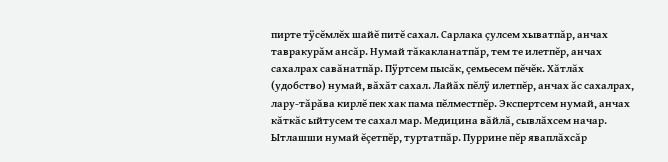пирте тÿсĕмлĕх шайĕ питĕ сахал. Сарлака çулсем хыватпăр, анчах тавракурăм ансăр. Нумай тăкакланатпăр, тем те илетпĕр, анчах сахалрах савăнатпăр. Пÿртсем пысăк, çемьесем пĕчĕк. Хăтлăх (удобство) нумай, вăхăт сахал. Лайăх пĕлÿ илетпĕр, анчах ăс сахалрах, лару-тăрăва кирлĕ пек хак пама пĕлместпĕр. Экспертсем нумай, анчах кăткăс ыйтусем те сахал мар. Медицина вăйлă, сывлăхсем начар. Ытлашши нумай ĕçетпĕр, туртатпăр. Пуррине пĕр яваплăхсăр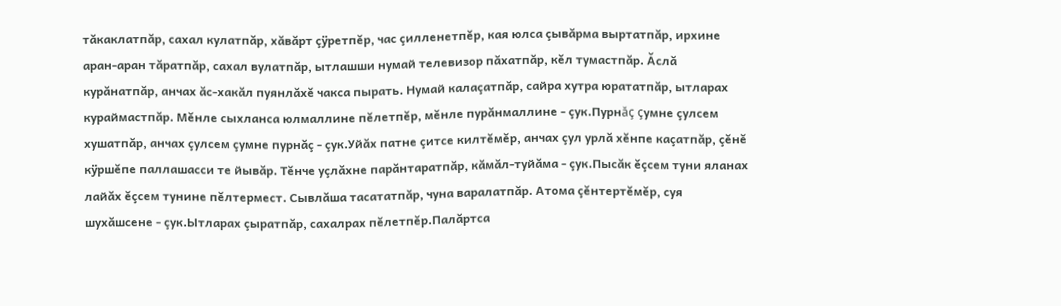тăкаклатпăр, сахал кулатпăр, хăвăрт çÿретпĕр, час çилленетпĕр, кая юлса çывăрма выртатпăр, ирхине аран-аран тăратпăр, сахал вулатпăр, ытлашши нумай телевизор пăхатпăр, кĕл тумастпăр. Ăслă курăнатпăр, анчах ăс-хакăл пуянлăхĕ чакса пырать. Нумай калаçатпăр, сайра хутра юрататпăр, ытларах кураймастпăр. Мĕнле сыхланса юлмаллине пĕлетпĕр, мĕнле пурăнмаллине - çук.Пурнăç çумне çулсем хушатпăр, анчах çулсем çумне пурнăç - çук.Уйăх патне çитсе килтĕмĕр, анчах çул урлă хĕнпе каçатпăр, çĕнĕ кÿршĕпе паллашасси те йывăр. Тĕнче уçлăхне парăнтаратпăр, кăмăл-туйăма - çук.Пысăк ĕçсем туни яланах лайăх ĕçсем тунине пĕлтермест. Сывлăша тасататпăр, чуна варалатпăр. Атома çĕнтертĕмĕр, суя шухăшсене - çук.Ытларах çыратпăр, сахалрах пĕлетпĕр.Палăртса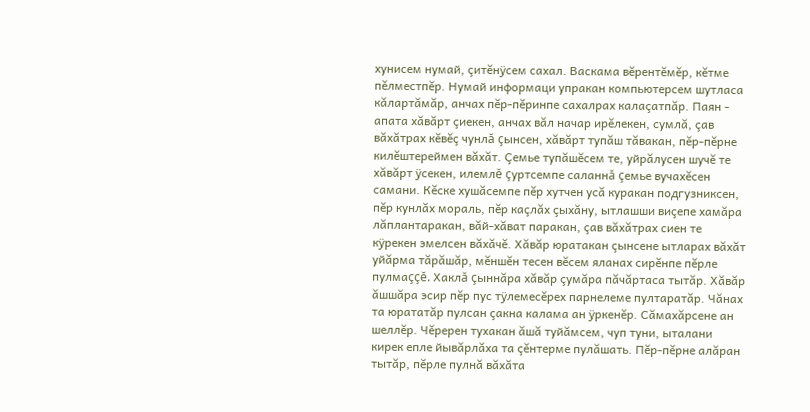хунисем нумай, çитĕнÿсем сахал. Васкама вĕрентĕмĕр, кĕтме пĕлместпĕр. Нумай информаци упракан компьютерсем шутласа кăлартăмăр, анчах пĕр-пĕринпе сахалрах калаçатпăр. Паян - апата хăвăрт çиекен, анчах вăл начар ирĕлекен, сумлă, çав вăхăтрах кĕвĕç чунлă çынсен, хăвăрт тупăш тăвакан, пĕр-пĕрне килĕштереймен вăхăт. Çемье тупăшĕсем те, уйрăлусен шучĕ те хăвăрт ÿсекен, илемлĕ çуртсемпе саланнă çемье вучахĕсен самани. Кĕске хушăсемпе пĕр хутчен усă куракан подгузниксен, пĕр кунлăх мораль, пĕр каçлăх çыхăну, ытлашши виçепе хамăра лăплантаракан, вăй-хăват паракан, çав вăхăтрах сиен те кÿрекен эмелсен вăхăчĕ. Хăвăр юратакан çынсене ытларах вăхăт уйăрма тăрăшăр, мĕншĕн тесен вĕсем яланах сирĕнпе пĕрле пулмаççĕ. Хаклă çыннăра хăвăр çумăра пăчăртаса тытăр. Хăвăр ăшшăра эсир пĕр пус тÿлемесĕрех парнелеме пултаратăр. Чăнах та юрататăр пулсан çакна калама ан ÿркенĕр. Сăмахăрсене ан шеллĕр. Чĕререн тухакан ăшă туйăмсем, чуп туни, ыталани кирек епле йывăрлăха та çĕнтерме пулăшать. Пĕр-пĕрне алăран тытăр, пĕрле пулнă вăхăта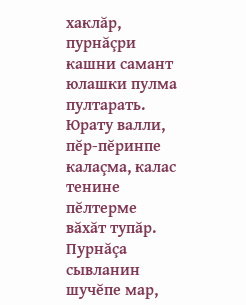хаклăр, пурнăçри кашни самант юлашки пулма пултарать. Юрату валли, пĕр-пĕринпе калаçма, калас тенине пĕлтерме вăхăт тупăр. Пурнăçа сывланин шучĕпе мар,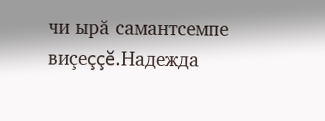чи ырă самантсемпе виçеççĕ.Надежда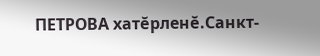ПЕТРОВА хатĕрленĕ.Санкт-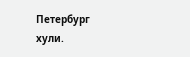Петербург хули.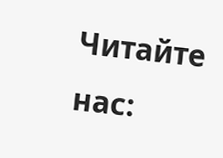Читайте нас: